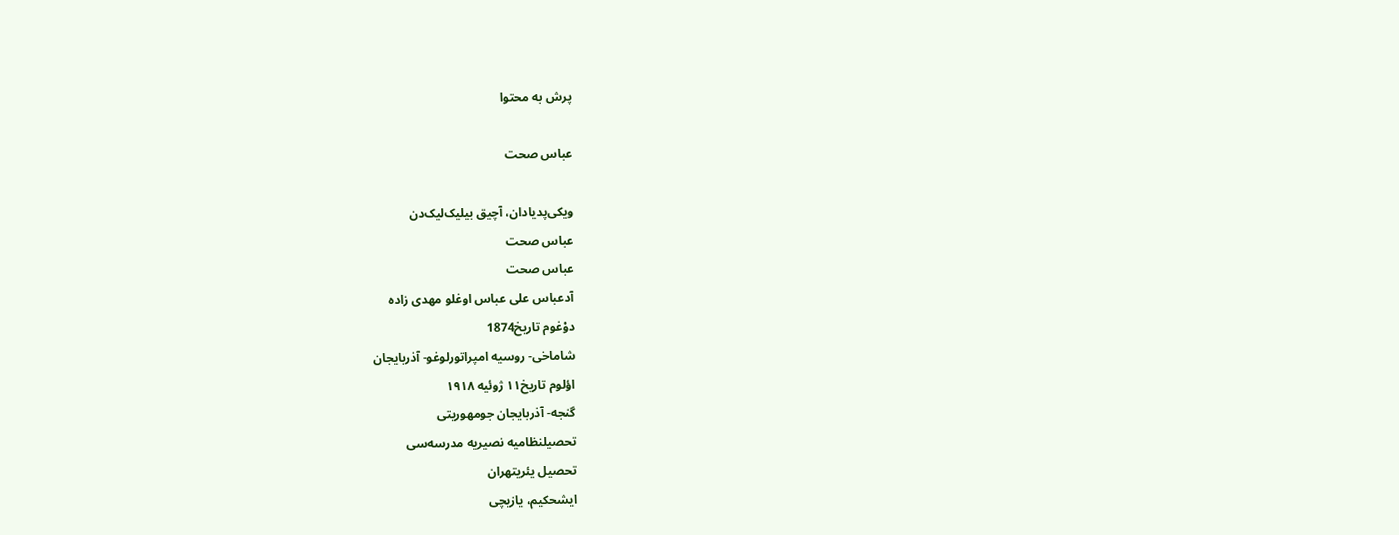پرش به محتوا

عباس صحت

ویکی‌پدیادان، آچیق بیلیک‌لیک‌دن
عباس صحت
عباس صحت
آدعباس علی عباس اوغلو مهدی زاده
دوْغوم تاریخ1874
شاماخی- روسیه امپراتورلوغو- آذربایجان
اؤلوم تاریخ۱۱ ژوئیه ۱۹۱۸
گنجه- آذربایجان جومهوریتی
تحصیلنظامیه نصیریه مدرسه‌سی
تحصیل یئریتهران
ایشحکیم، یازیچی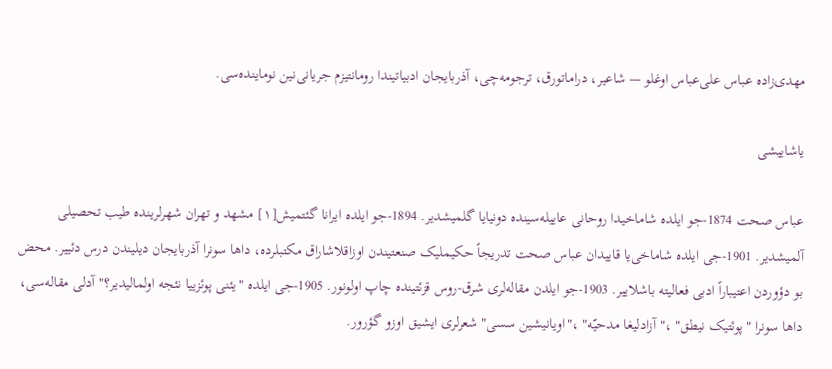مهدی‌زاده عباس علی‌عباس اوغلو — شاعیر، دراماتورق، ترجومه‌چی، آذربایجان ادبیاتیندا رومانتیزم جریا‌نی‌نین نوماینده‌سی.

یاشاییشی

عباس صحت 1874-جو ایلده شاماخیدا روحانی عاییله‌سینده دونیایا گلمیشدیر. 1894-جو ایلده ایرانا گئتمیش[۱] مشهد و تهران شهرلرینده طیب تحصیلی آلمیشدیر. 1901-جی ایلده شاماخی‌یا قاییدان عباس صحت تدریجاً حکیملیک صنعتیندن اوزاقلاشاراق مکتبلرده، داها سونرا آذربایجان دیلیندن درس دئییر. محض بو دؤوردن اعتیباراً ادبی فعالیته باشلاییر. 1903-جو ایلدن مقاله‌لری شرق-روس قزئتینده چاپ اولونور. 1905-جی ایلده "یئنی پوئزییا نئجه اولمالیدیر؟" آدلی مقاله‌سی، داها سونرا "پوئتیک نیطق" ،"آزادلیغا مدحیّه" ،"اویانیشین سسی" شعرلری ایشیق اوزو گؤرور.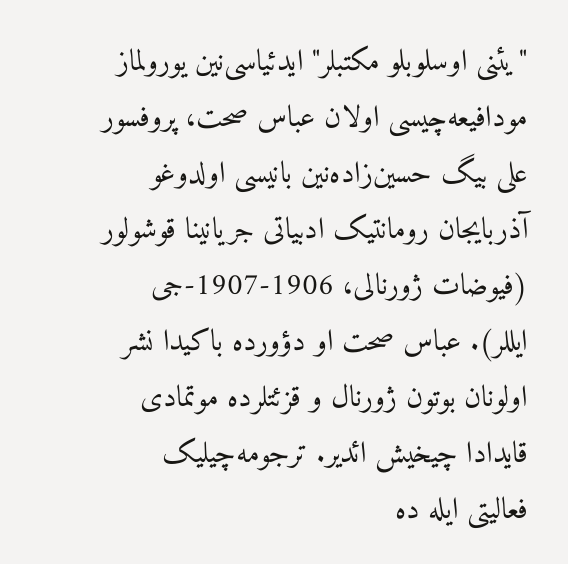"یئنی اوسلوبلو مکتبلر" ایدئیاسی‌نین یورولماز مودافیعه‌چیسی اولان عباس صحت، پروفسور علی بیگ حسین‌زاده‌نین بانیسی اولدوغو آذربایجان رومانتیک ادبیاتی جریا‌نینا قوشولور (فیوضات ژورنالی، 1906-1907-جی ایللر). عباس صحت او دؤورده باکیدا نشر اولونان بوتون ژورنال و قزئتلرده موتمادی قایدادا چیخیش ائدیر. ترجومه‌چیلیک فعالیتی ایله ده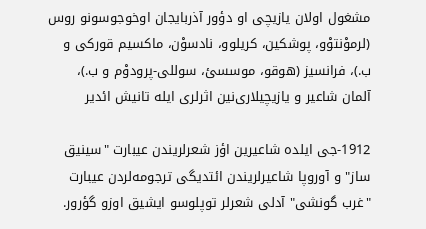مشغول اولان یازیچی او دؤور آذربایجان اوخوجوسونو روس (لرموْنتوْو، پوشکین، کریلوو، نادسوْن، ماکسیم قورکی و ب.)، فرانسیز (هوقو، موسسئ، سوللی-پرودوْم و ب.)، آلمان شاعیر و یازیچیلاری‌نین اثرلری ایله تانیش ائدیر

1912-جی ایلده شاعیرین اؤز شعرلریندن عیبارت "سینیق ساز" و آوروپا شاعیرلریندن ائتدیگی ترجومه‌لردن عیبارت "غرب گونشی" آدلی شعرلر توپلوسو ایشیق اوزو گؤرور.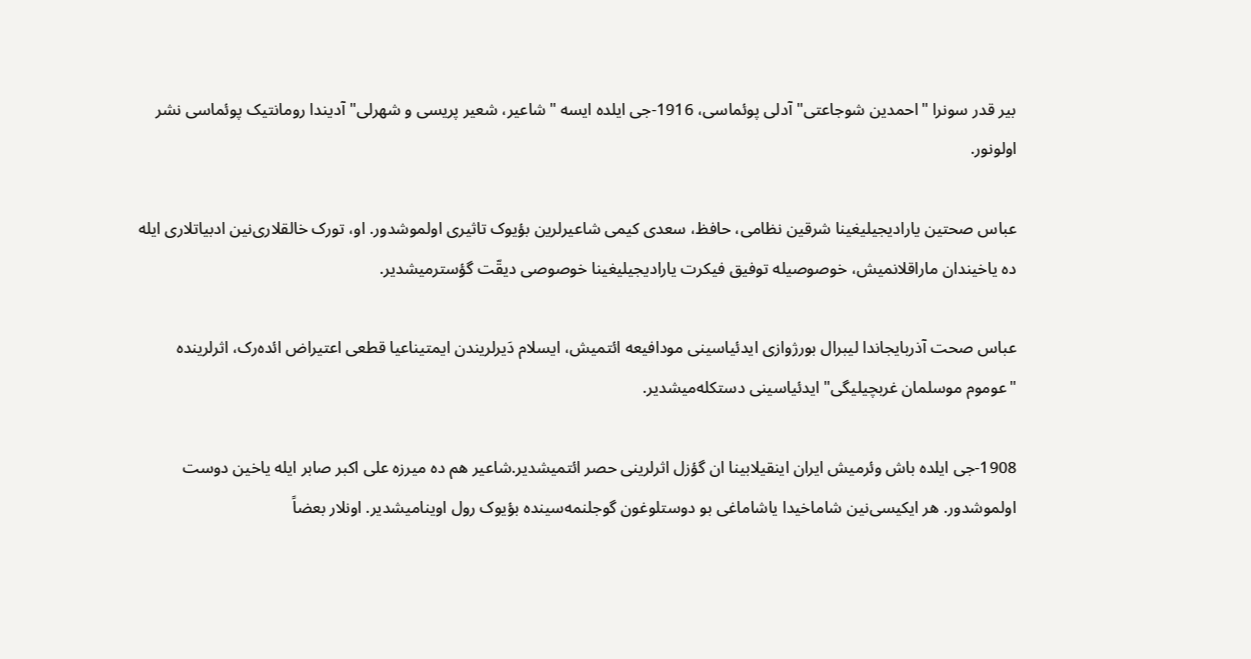بیر قدر سونرا "احمدین شوجاعتی" آدلی پوئماسی، 1916-جی ایلده ایسه "شاعیر، شعیر پریسی و شهرلی" آدیندا رومانتیک پوئماسی نشر اولونور.

عباس صحتین یارادیجیلیغینا شرقین نظامی، حافظ، سعدی کیمی شاعیرلرین بؤیوک تاثیری اولموشدور. او، تورک خالقلاری‌نین ادبیاتلاری ایله ده یاخیندان ماراقلانمیش، خوصوصیله توفیق فیکرت یارادیجیلیغینا خوصوصی دیقّت گؤسترمیشدیر.

عباس صحت آذربایجاندا لیبرال بورژوازی ایدئیاسینی مودافیعه ائتمیش، ایسلام دَیرلریندن ایمتیناعیا قطعی اعتیراض ائده‌رک، اثرلرینده "عوموم موسلمان غربچیلیگی" ایدئیاسینی دستکله‌میشدیر.

1908-جی ایلده باش وئرمیش ایران اینقیلابینا ان گؤزل اثرلرینی حصر ائتمیشدیر.شاعیر هم ده میرزه علی اکبر صابر ایله یاخین دوست اولموشدور. هر ایکیسی‌نین شاماخیدا یاشاماغی بو دوستلوغون گوجلنمه‌سینده بؤیوک رول اوینامیشدیر. اونلار بعضاً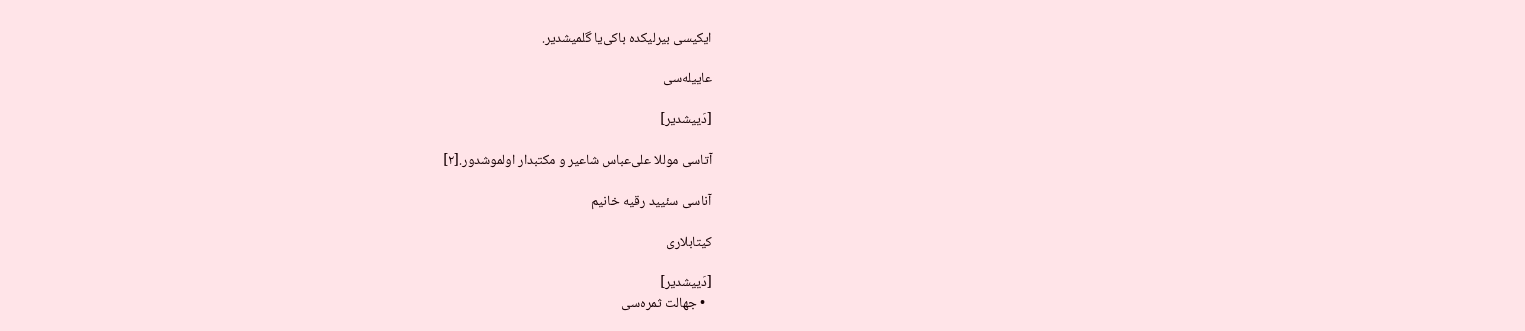ایکیسی بیرلیکده باکی‌یا گلمیشدیر.

عاییله‌سی

[دَییشدیر]

آتاسی موللا علی‌عباس شاعیر و مکتبدار اولموشدور.[۲]

آناسی سئیید رقیه خانیم

کیتابلاری

[دَییشدیر]
  • جهالت ثمره‌سی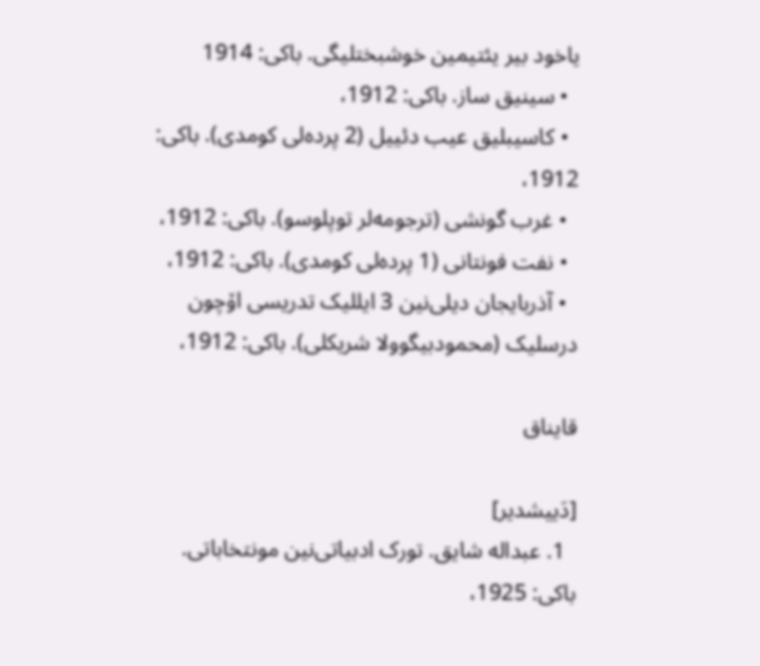یاخود بیر یئتیمین خوشبختلیگی. باکی: 1914
  • سینیق ساز. باکی: 1912،
  • کاسیبلیق عیب دئییل (2 پرده‌لی کومدی). باکی: 1912،
  • غرب گونشی (ترجومه‌لر توپلوسو). باکی: 1912،
  • نفت فونتانی (1 پرده‌لی کومدی). باکی: 1912،
  • آذربایجان دیلی‌نین 3 ایللیک تدریسی اۆچون درسلیک (محمودبیگوولا شریکلی). باکی: 1912،

قایناق

[دَییشدیر]
  1. عبداله شایق. تورک ادبیاتی‌نین مونتخاباتی. باکی: 1925،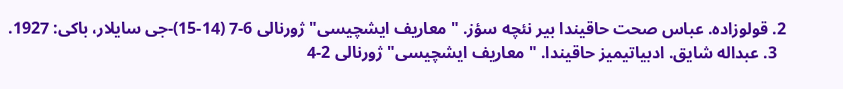2. قولوزاده. عباس صحت حاقیندا بیر نئچه سؤز. "معاریف ایشچیسی" ژورنالی 6-7 (14-15)-جی سایلار، باکی: 1927.
  3. عبداله شایق. ادبیاتیمیز حاقیندا. "معاریف ایشچیسی" ژورنالی 2-4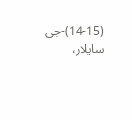(14-15)-جی سایلار،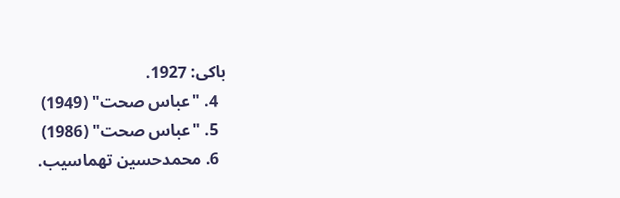باکی: 1927.
  4. "عباس صحت" (1949)
  5. "عباس صحت" (1986)
  6. محمدحسین تهماسیب.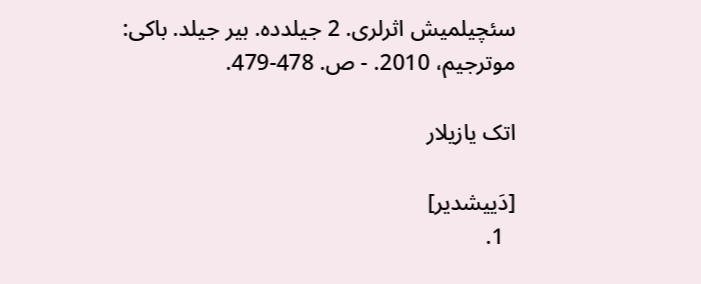سئچیلمیش اثرلری. 2 جیلدده. بیر جیلد. باکی: موترجیم، 2010. - ص. 478-479.

اتک یازیلار

[دَییشدیر]
  1.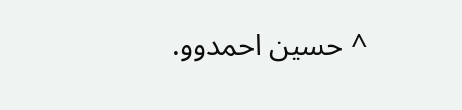^ حسین احمدوو.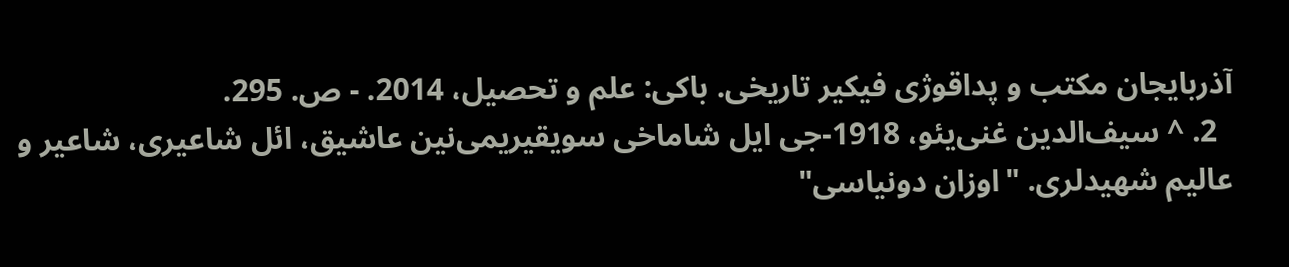آذربایجان مکتب و پداقوژی فیکیر تاریخی. باکی: علم و تحصیل، 2014. - ص. 295.
  2. ^ سیف‌الدین غنی‌یئو، 1918-جی ایل شاماخی سویقیریمی‌نین عاشیق، ائل شاعیری، شاعیر و عالیم شهیدلری. "اوزان دونیاسی"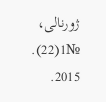ژورنالی، №1(22). 2015.